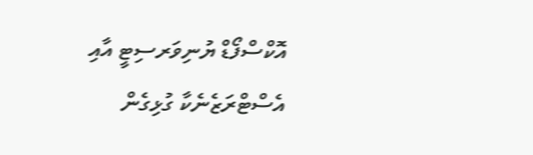އޮކްސްފޯޑް ޔުނިވަރސިޓީ އާއި އެސްޓްރަޒެނެކާ ގުޅިގެން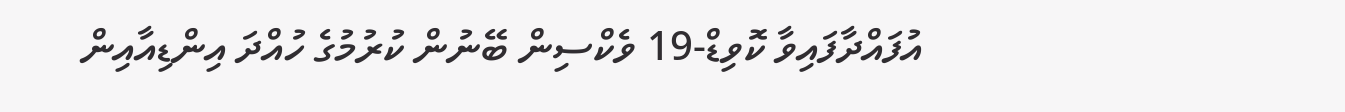އުފައްދާފައިވާ ކޮވިޑް-19 ވެކްސިން ބޭނުން ކުރުމުގެ ހުއްދަ އިންޑިއާއިން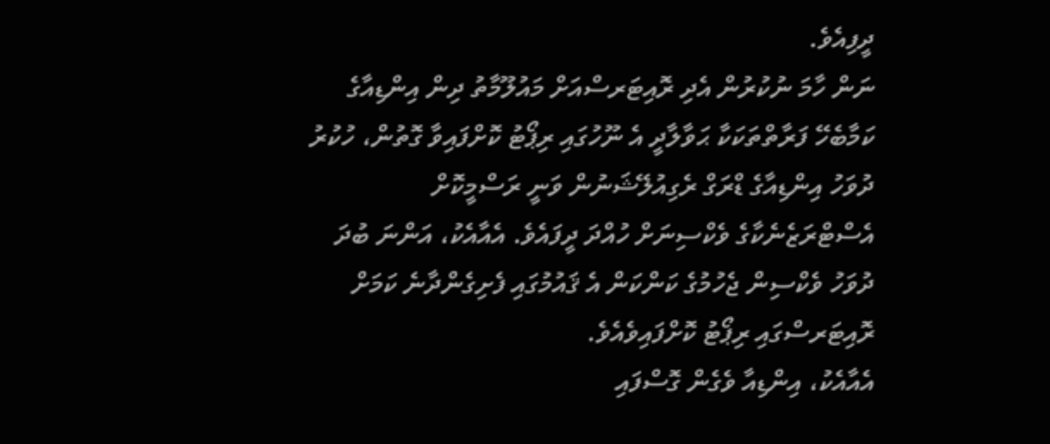ދީފިއެވެ.
ނަން ހާމަ ނުކުރުން އެދި ރޮއިޓަރސްއަށް މައުލޫމާތު ދިން އިންޑިއާގެ ކަމާބެހޭ ފަރާތްތަކަކާ ޙަވާލާދީ އެ ނޫހުގައި ރިޕޯޓު ކޮށްފައިވާ ގޮތުން، ހުކުރު ދުވަހު އިންޑިއާގެ ޑްރަގް ރެގިއުލޭޝަނުން ވަނީ ރަސްމީކޮށް އެސްޓްރަޒެނެކާގެ ވެކްސިނަށް ހުއްދަ ދީފައެވެ. އެއާއެކު، އަންނަ ބުދަ ދުވަހު ވެކްސިން ޖެހުމުގެ ކަންކަން އެ ޤައުމުގައި ފެށިގެންދާނެ ކަމަށް ރޮއިޓަރސްގައި ރިޕޯޓު ކޮށްފައިވެއެވެ.
އެއާއެކު، އިންޑިއާ ވެގެން ގޮސްފައި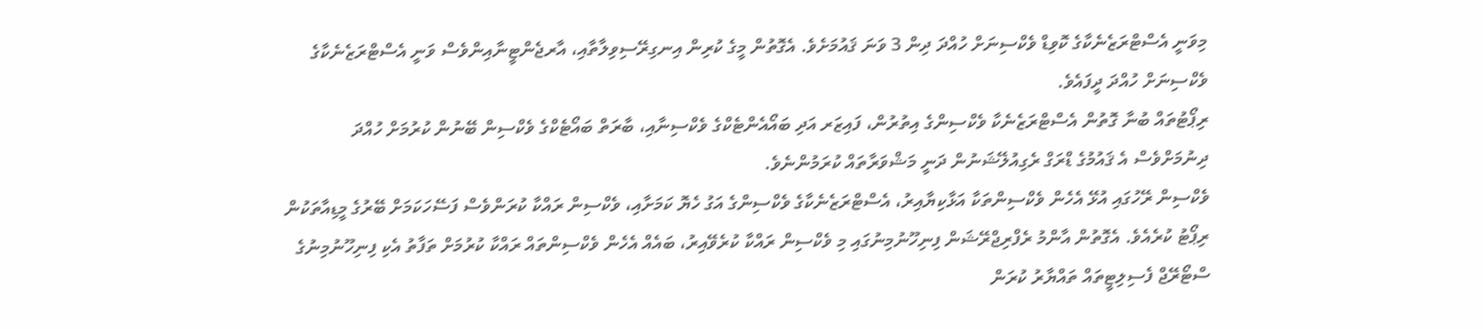މިވަނީ އެސްޓްރަޒެނެކާގެ ކޮވިޑް ވެކްސިނަށް ހުއްދަ ދިން 3 ވަނަ ޤައުމަށެވެ. އެގޮތުން މީގެ ކުރިން އިނގިރޭސިވިލާތާއި، އާރޖެންޓީނާއިންވެސް ވަނީ އެސްޓްރަޒެނެކާގެ ވެކްސިނަށް ހުއްދަ ދީފައެވެ.
ރިޕޯޓުތައް ބުނާ ގޮތުން އެސްޓްރަޒެނެކާ ވެކްސިންގެ އިތުރުން، ފައިޒަރ އަދި ބައޯއެންޓެކްގެ ވެކްސިނާއި، ބާރަތް ބައޯޓެކްގެ ވެކްސިން ބޭނުން ކުރުމަށް ހުއްދަ ދިނުމަށްވެސް އެ ޤައުމުގެ ޑްރަގް ރެގިއުލޭޝަނުން ދަނީ މަޝްވަރާތައް ކުރަމުންނެވެ.
ވެކްސިން ރޭހުގައި އުޅޭ އެހެން ވެކްސިންތަކާ އަޅާކިޔާއިރު، އެސްޓްރަޒެނެކާގެ ވެކްސިންގެ އަގު ހެޔޮ ކަމަށާއި، ވެކްސިން ރައްކާ ކުރަންވެސް ފަސޭހަކަމަށް ބޭރުގެ މީޑިއާތަކުން ރިޕޯޓު ކުރެއެވެ. އެގޮތުން އާންމު ރެފްރިޖްރޭޝަން ފިނިހޫނުމިނުގައި މި ވެކްސިން ރައްކާ ކުރެވޭއިރު، ބައެއް އެހެން ވެކްސިންތައް ރައްކާ ކުރުމަށް ތަފާތު އެކި ފިނިހޫނުމިނުގެ ސްޓޯރޭޖް ފެސިލިޓީތައް ތައްޔާރު ކުރަން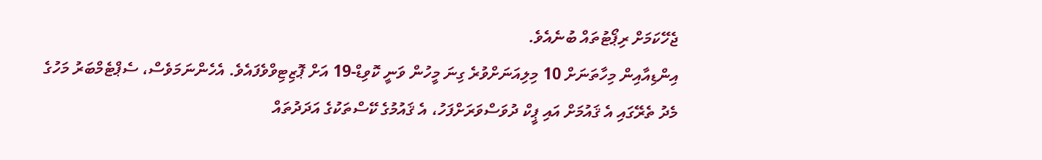ޖެހޭކަމަށް ރިޕޯޓުތައް ބުނެއެވެ.
އިންޑިއާއިން މިހާތަނަށް 10 މިލިއަނަށްވުރެ ގިނަ މީހުން ވަނީ ކޮވިޑް-19 އަށް ޕޮޒިޓިވްވެފައެވެ. އެހެންނަމަވެސް، ސެޕްޓެމްބަރު މަހުގެ މެދު ތެރޭގައި އެ ޤައުމަށް އައި ޕީކް ދުވަސްވަރަށްފަހު، އެ ޤައުމުގެ ކޭސްތަކުގެ އަދަދުތައް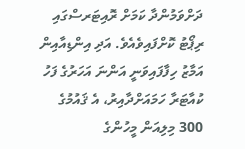ދަށްވަމުންދާ ކަމަށް ރޮއިޓަރސްގައި ރިޕޯޓު ކޮށްފައިވެއެވެ. އަދި އިންޑިއާއިން އަމާޒު ހިފާފައިވަނީ އަންނަ އަހަރުގެ ފަހު ކުއާޓަރާ ހަމައަށްދާއިރު، އެ ޤައުމުގެ 300 މިލިއަން މީހުންގެ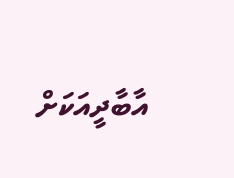އާބާދީއަކަށް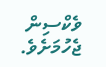ވެކްސިން ޖެހުމަށެވެ.